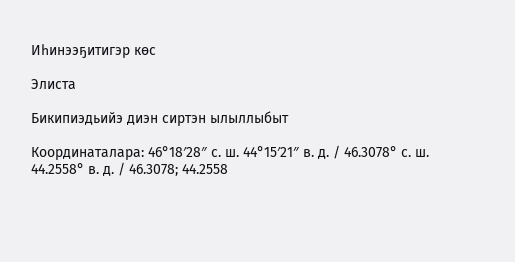Иһинээҕитигэр көс

Элиста

Бикипиэдьийэ диэн сиртэн ылыллыбыт

Координаталара: 46°18′28″ с. ш. 44°15′21″ в. д. / 46.3078° с. ш. 44.2558° в. д. / 46.3078; 44.2558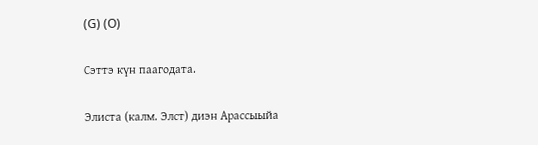(G) (O)

Сэттэ күн паагодата.

Элиста (калм. Элст) диэн Арассыыйа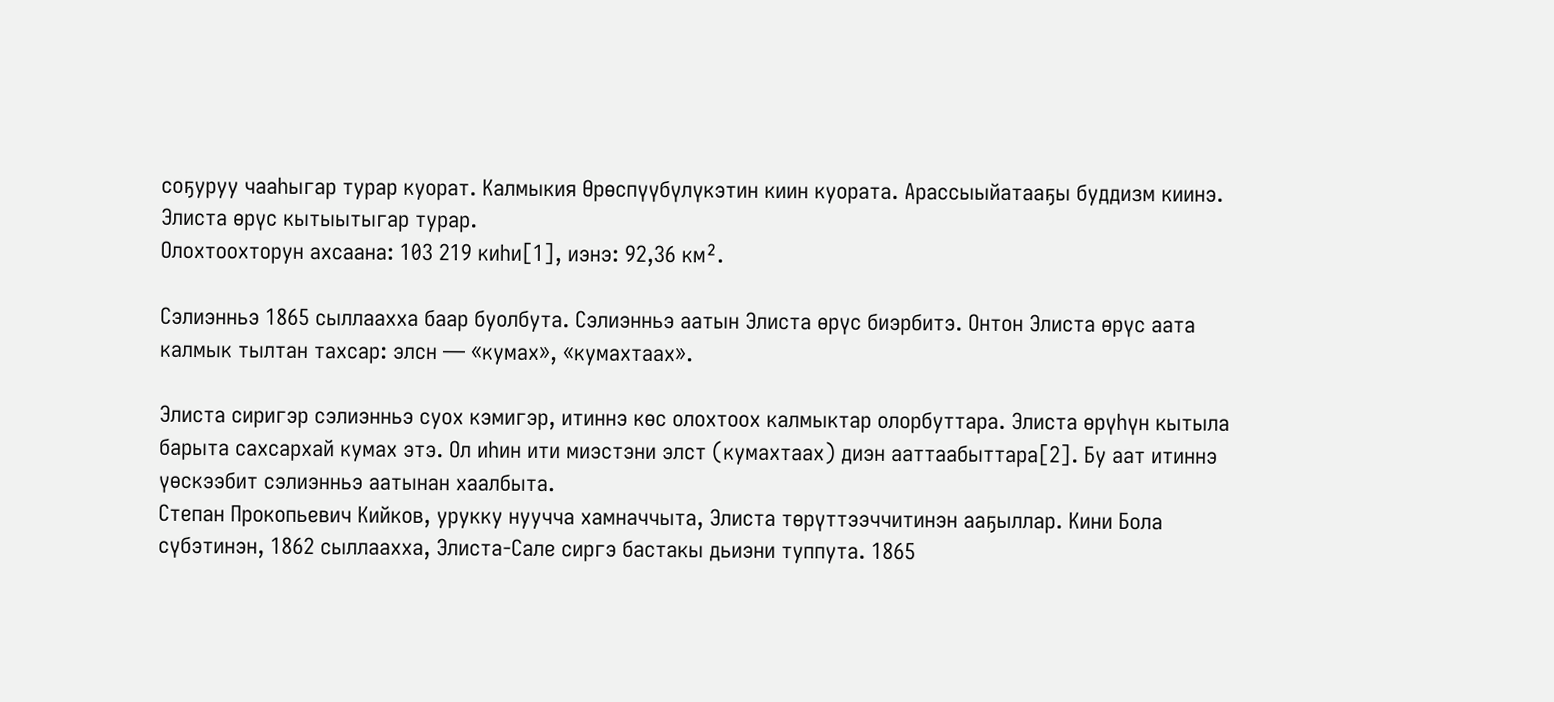соҕуруу чааһыгар турар куорат. Калмыкия Өрөспүүбүлүкэтин киин куората. Арассыыйатааҕы буддизм киинэ. Элиста өрүс кытыытыгар турар.
Олохтоохторун ахсаана: 103 219 киһи[1], иэнэ: 92,36 км².

Сэлиэнньэ 1865 сыллаахха баар буолбута. Сэлиэнньэ аатын Элиста өрүс биэрбитэ. Онтон Элиста өрүс аата калмык тылтан тахсар: элсн — «кумах», «кумахтаах».

Элиста сиригэр сэлиэнньэ суох кэмигэр, итиннэ көс олохтоох калмыктар олорбуттара. Элиста өрүһүн кытыла барыта сахсархай кумах этэ. Ол иһин ити миэстэни элст (кумахтаах) диэн ааттаабыттара[2]. Бу аат итиннэ үөскээбит сэлиэнньэ аатынан хаалбыта.
Степан Прокопьевич Кийков, урукку нуучча хамначчыта, Элиста төрүттээччитинэн ааҕыллар. Кини Бола сүбэтинэн, 1862 сыллаахха, Элиста-Сале сиргэ бастакы дьиэни туппута. 1865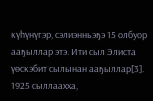күһүнүгэр, сэлиэнньэҕэ 15 олбуор ааҕыллар этэ. Ити сыл Элиста үөскэбит сылынан ааҕыллар[3].
1925 сыллаахха,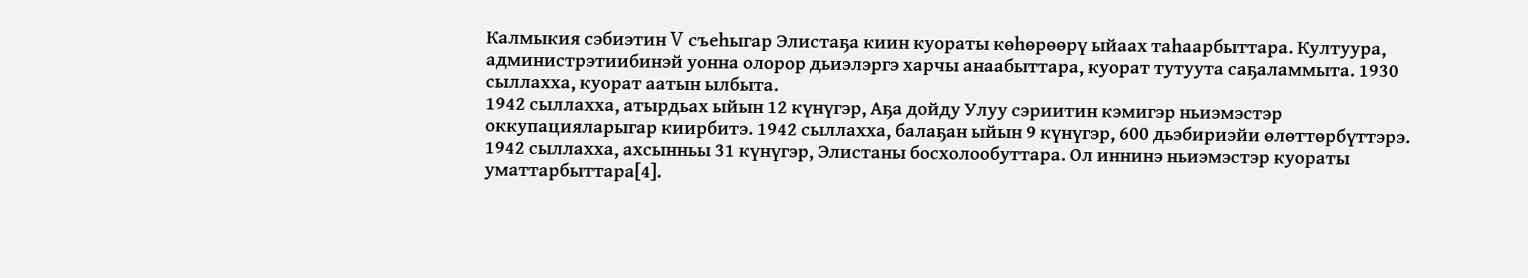Калмыкия сэбиэтин V съеһыгар Элистаҕа киин куораты көһөрөөрү ыйаах таһаарбыттара. Култуура, администрэтиибинэй уонна олорор дьиэлэргэ харчы анаабыттара, куорат тутуута саҕаламмыта. 1930 сыллахха, куорат аатын ылбыта.
1942 сыллахха, атырдьах ыйын 12 күнүгэр, Аҕа дойду Улуу сэриитин кэмигэр ньиэмэстэр оккупацияларыгар киирбитэ. 1942 сыллахха, балаҕан ыйын 9 күнүгэр, 600 дьэбириэйи өлөттөрбүттэрэ. 1942 сыллахха, ахсынньы 31 күнүгэр, Элистаны босхолообуттара. Ол иннинэ ньиэмэстэр куораты уматтарбыттара[4].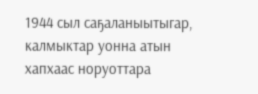1944 сыл саҕаланыытыгар, калмыктар уонна атын хапхаас норуоттара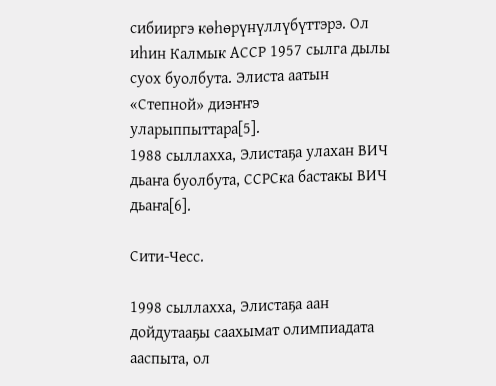сибииргэ көһөрүнүллүбүттэрэ. Ол иһин Калмык АССР 1957 сылга дылы суох буолбута. Элиста аатын «Степной» диэҥҥэ уларыппыттара[5].
1988 сыллахха, Элистаҕа улахан ВИЧ дьаҥа буолбута, ССРСка бастакы ВИЧ дьаҥа[6].

Сити-Чесс.

1998 сыллахха, Элистаҕа аан дойдутааҕы саахымат олимпиадата ааспыта, ол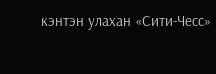кэнтэн улахан «Сити-Чесс»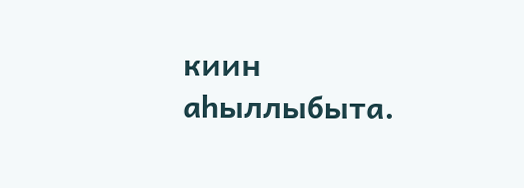киин аһыллыбыта.